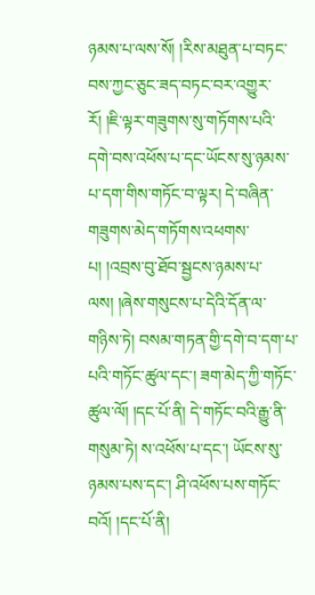ཉམས་པ་ལས་སོ། །རིས་མཐུན་པ་བཏང་བས་ཀྱང་ཅུང་ཟད་བཏང་བར་འགྱུར་རོ། །ཇི་ལྟར་གཟུགས་སུ་གཏོགས་པའི་དགེ་བས་འཕོས་པ་དང་ཡོངས་སུ་ཉམས་པ་དག་གིས་གཏོང་བ་ལྟར། དེ་བཞིན་གཟུགས་མེད་གཏོགས་འཕགས་པ། །འབྲས་བུ་ཐོབ་སྦྱངས་ཉམས་པ་ལས། །ཞེས་གསུངས་པ་དེའི་དོན་ལ་གཉིས་ཏེ། བསམ་གཏན་གྱི་དགེ་བ་དག་པ་པའི་གཏོང་ཚུལ་དང་། ཟག་མེད་ཀྱི་གཏོང་ཚུལ་ལོ། །དང་པོ་ནི། དེ་གཏོང་བའི་རྒྱུ་ནི་གསུམ་ཏེ། ས་འཕོས་པ་དང་། ཡོངས་སུ་ཉམས་པས་དང་། ཤི་འཕོས་པས་གཏོང་བའོ། །དང་པོ་ནི།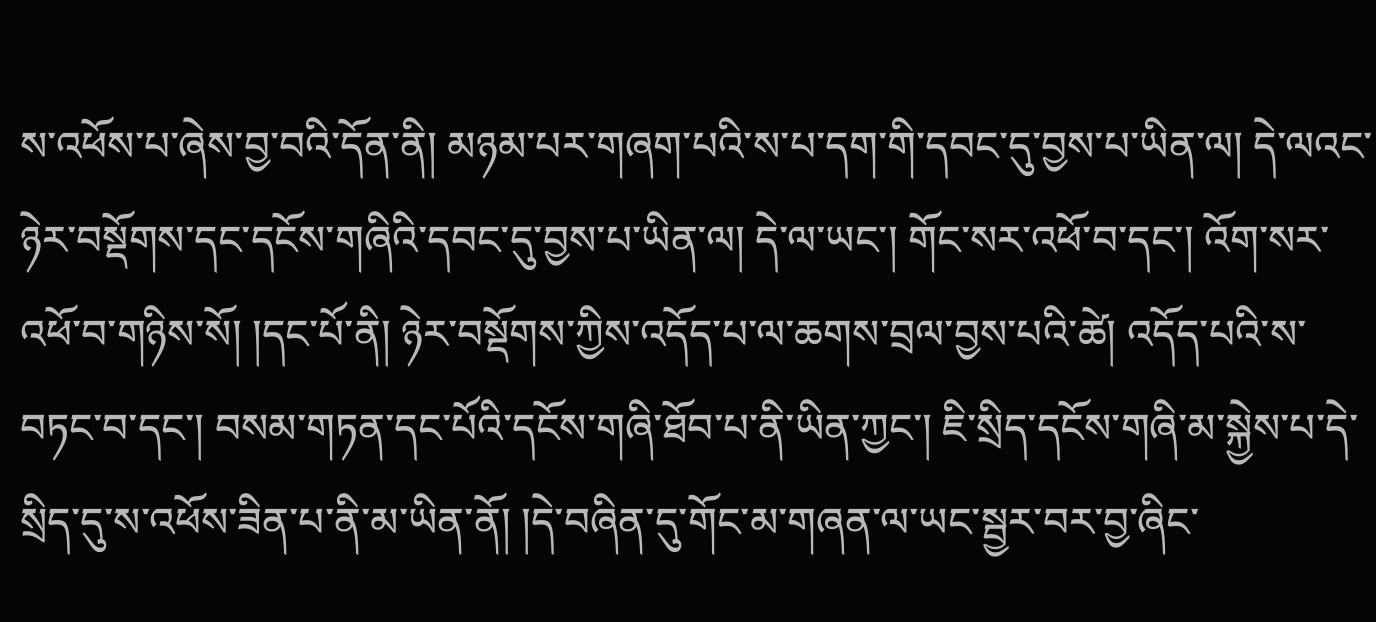ས་འཕོས་པ་ཞེས་བྱ་བའི་དོན་ནི། མཉམ་པར་གཞག་པའི་ས་པ་དག་གི་དབང་དུ་བྱས་པ་ཡིན་ལ། དེ་ལའང་ཉེར་བསྡོགས་དང་དངོས་གཞིའི་དབང་དུ་བྱས་པ་ཡིན་ལ། དེ་ལ་ཡང་། གོང་སར་འཕོ་བ་དང་། འོག་སར་འཕོ་བ་གཉིས་སོ། །དང་པོ་ནི། ཉེར་བསྡོགས་ཀྱིས་འདོད་པ་ལ་ཆགས་བྲལ་བྱས་པའི་ཚེ། འདོད་པའི་ས་བཏང་བ་དང་། བསམ་གཏན་དང་པོའི་དངོས་གཞི་ཐོབ་པ་ནི་ཡིན་ཀྱང་། ཇི་སྲིད་དངོས་གཞི་མ་སྐྱེས་པ་དེ་སྲིད་དུ་ས་འཕོས་ཟིན་པ་ནི་མ་ཡིན་ནོ། །དེ་བཞིན་དུ་གོང་མ་གཞན་ལ་ཡང་སྦྱར་བར་བྱ་ཞིང་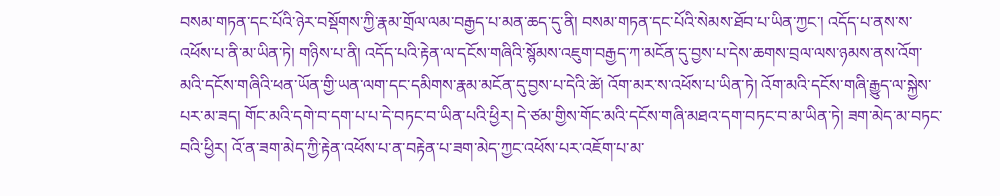བསམ་གཏན་དང་པོའི་ཉེར་བསྡོགས་ཀྱི་རྣམ་གྲོལ་ལམ་བརྒྱད་པ་མན་ཆད་དུ་ནི། བསམ་གཏན་དང་པོའི་སེམས་ཐོབ་པ་ཡིན་ཀྱང་། འདོད་པ་ནས་ས་འཕོས་པ་ནི་མ་ཡིན་ཏེ། གཉིས་པ་ནི། འདོད་པའི་རྟེན་ལ་དངོས་གཞིའི་སྙོམས་འཇུག་བརྒྱད་ཀ་མངོན་དུ་བྱས་པ་དེས་ཆགས་བྲལ་ལས་ཉམས་ནས་འོག་མའི་དངོས་གཞིའི་ཕན་ཡོན་གྱི་ཡན་ལག་དང་དམིགས་རྣམ་མངོན་དུ་བྱས་པ་དེའི་ཚེ། འོག་མར་ས་འཕོས་པ་ཡིན་ཏེ། འོག་མའི་དངོས་གཞི་རྒྱུད་ལ་སྐྱེས་པར་མ་ཟད། གོང་མའི་དགེ་བ་དག་པ་པ་དེ་བཏང་བ་ཡིན་པའི་ཕྱིར། དེ་ཙམ་གྱིས་གོང་མའི་དངོས་གཞི་མཐའ་དག་བཏང་བ་མ་ཡིན་ཏེ། ཟག་མེད་མ་བཏང་བའི་ཕྱིར། འོ་ན་ཟག་མེད་ཀྱི་རྟེན་འཕོས་པ་ན་བརྟེན་པ་ཟག་མེད་ཀྱང་འཕོས་པར་འཇོག་པ་མ་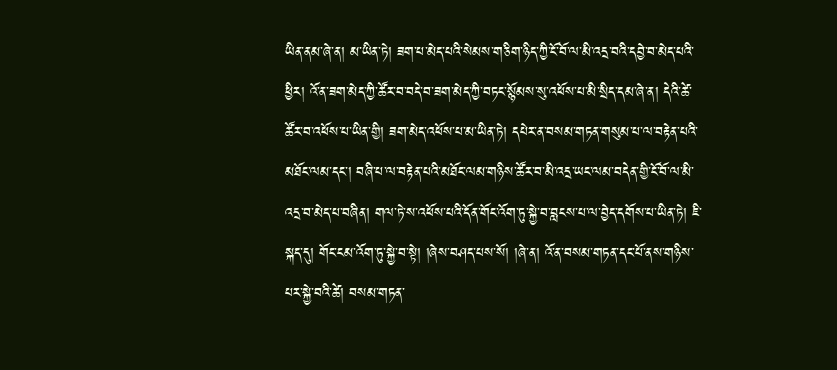ཡིན་ནམ་ཞེ་ན། མ་ཡིན་ཏེ། ཟག་པ་མེད་པའི་སེམས་གཅིག་ཉིད་ཀྱི་ངོ་བོ་ལ་མི་འདྲ་བའི་དབྱེ་བ་མེད་པའི་ཕྱིར། འོ་ན་ཟག་མེད་ཀྱི་ཚོར་བ་བདེ་བ་ཟག་མེད་ཀྱི་བཏང་སྙོམས་སུ་འཕོས་པ་མི་སྲིད་དམ་ཞེ་ན། དེའི་ཚེ་ཚོར་བ་འཕོས་པ་ཡིན་གྱི། ཟག་མེད་འཕོས་པ་མ་ཡིན་ཏེ། དཔེར་ན་བསམ་གཏན་གསུམ་པ་ལ་བརྟེན་པའི་མཐོང་ལམ་དང་། བཞི་པ་ལ་བརྟེན་པའི་མཐོང་ལམ་གཉིས་ཚོར་བ་མི་འདྲ་ཡང་ལམ་བདེན་གྱི་ངོ་བོ་ལ་མི་འདྲ་བ་མེད་པ་བཞིན། གལ་ཏེ་ས་འཕོས་པའི་དོན་གོང་འོག་ཏུ་སྐྱེ་བ་བླངས་པ་ལ་བྱེད་དགོས་པ་ཡིན་ཏེ། ཇི་སྐད་དུ། གོང་ངམ་འོག་ཏུ་སྐྱེ་བ་སྟེ། །ཞེས་བཤད་པས་སོ། །ཞེ་ན། འོ་ན་བསམ་གཏན་དང་པོ་ནས་གཉིས་པར་སྐྱེ་བའི་ཚེ། བསམ་གཏན་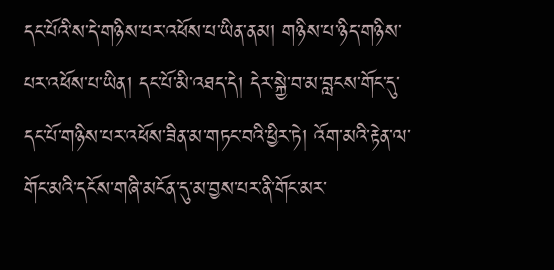དང་པོའི་ས་དེ་གཉིས་པར་འཕོས་པ་ཡིན་ནམ། གཉིས་པ་ཉིད་གཉིས་པར་འཕོས་པ་ཡིན། དང་པོ་མི་འཐད་དེ། དེར་སྐྱེ་བ་མ་བླངས་གོང་དུ་དང་པོ་གཉིས་པར་འཕོས་ཟིན་མ་གཏང་བའི་ཕྱིར་ཏེ། འོག་མའི་རྟེན་ལ་གོང་མའི་དངོས་གཞི་མངོན་དུ་མ་བྱས་པར་ནི་གོང་མར་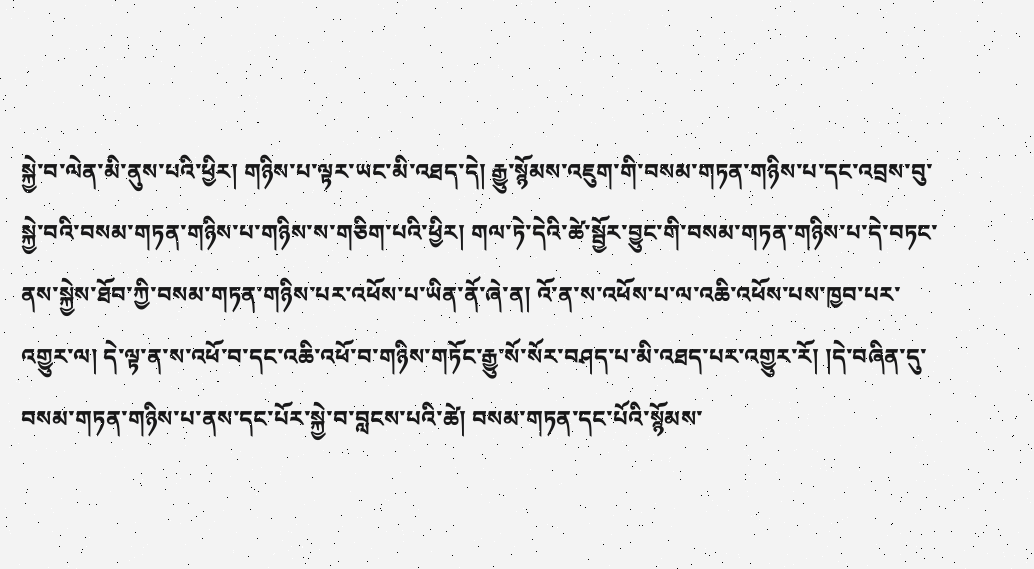སྐྱེ་བ་ལེན་མི་ནུས་པའི་ཕྱིར། གཉིས་པ་ལྟར་ཡང་མི་འཐད་དེ། རྒྱུ་སྙོམས་འཇུག་གི་བསམ་གཏན་གཉིས་པ་དང་འབྲས་བུ་སྐྱེ་བའི་བསམ་གཏན་གཉིས་པ་གཉིས་ས་གཅིག་པའི་ཕྱིར། གལ་ཏེ་དེའི་ཚེ་སྦྱོར་བྱུང་གི་བསམ་གཏན་གཉིས་པ་དེ་བཏང་ནས་སྐྱེས་ཐོབ་ཀྱི་བསམ་གཏན་གཉིས་པར་འཕོས་པ་ཡིན་ནོ་ཞེ་ན། འོ་ན་ས་འཕོས་པ་ལ་འཆི་འཕོས་པས་ཁྱབ་པར་འགྱུར་ལ། དེ་ལྟ་ན་ས་འཕོ་བ་དང་འཆི་འཕོ་བ་གཉིས་གཏོང་རྒྱུ་སོ་སོར་བཤད་པ་མི་འཐད་པར་འགྱུར་རོ། །དེ་བཞིན་དུ་བསམ་གཏན་གཉིས་པ་ནས་དང་པོར་སྐྱེ་བ་བླངས་པའི་ཚེ། བསམ་གཏན་དང་པོའི་སྙོམས་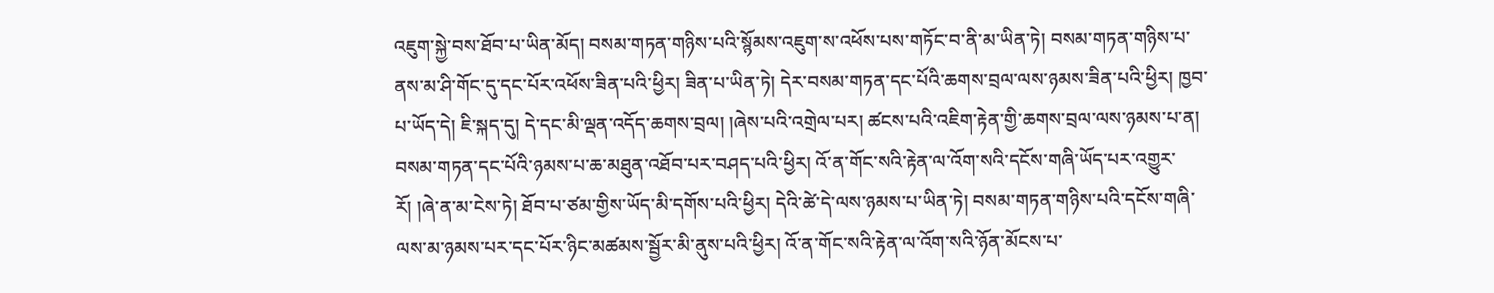འཇུག་སྐྱེ་བས་ཐོབ་པ་ཡིན་མོད། བསམ་གཏན་གཉིས་པའི་སྙོམས་འཇུག་ས་འཕོས་པས་གཏོང་བ་ནི་མ་ཡིན་ཏེ། བསམ་གཏན་གཉིས་པ་ནས་མ་ཤི་གོང་དུ་དང་པོར་འཕོས་ཟིན་པའི་ཕྱིར། ཟིན་པ་ཡིན་ཏེ། དེར་བསམ་གཏན་དང་པོའི་ཆགས་བྲལ་ལས་ཉམས་ཟིན་པའི་ཕྱིར། ཁྱབ་པ་ཡོད་དེ། ཇི་སྐད་དུ། དེ་དང་མི་ལྡན་འདོད་ཆགས་བྲལ། །ཞེས་པའི་འགྲེལ་པར། ཚངས་པའི་འཇིག་རྟེན་གྱི་ཆགས་བྲལ་ལས་ཉམས་པ་ན། བསམ་གཏན་དང་པོའི་ཉམས་པ་ཆ་མཐུན་འཐོབ་པར་བཤད་པའི་ཕྱིར། འོ་ན་གོང་སའི་རྟེན་ལ་འོག་སའི་དངོས་གཞི་ཡོད་པར་འགྱུར་རོ། །ཞེ་ན་མ་ངེས་ཏེ། ཐོབ་པ་ཙམ་གྱིས་ཡོད་མི་དགོས་པའི་ཕྱིར། དེའི་ཚེ་དེ་ལས་ཉམས་པ་ཡིན་ཏེ། བསམ་གཏན་གཉིས་པའི་དངོས་གཞི་ལས་མ་ཉམས་པར་དང་པོར་ཉིང་མཚམས་སྦྱོར་མི་ནུས་པའི་ཕྱིར། འོ་ན་གོང་སའི་རྟེན་ལ་འོག་སའི་ཉོན་མོངས་པ་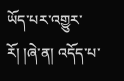ཡོད་པར་འགྱུར་རོ། །ཞེ་ན། འདོད་པ་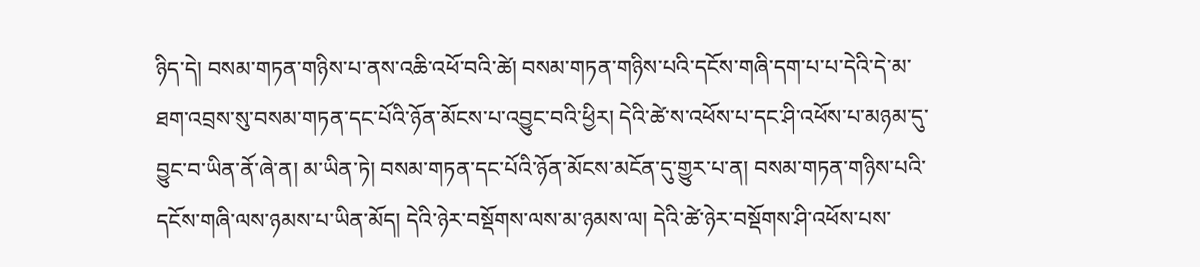ཉིད་དེ། བསམ་གཏན་གཉིས་པ་ནས་འཆི་འཕོ་བའི་ཚེ། བསམ་གཏན་གཉིས་པའི་དངོས་གཞི་དག་པ་པ་དེའི་དེ་མ་ཐག་འབྲས་སུ་བསམ་གཏན་དང་པོའི་ཉོན་མོངས་པ་འབྱུང་བའི་ཕྱིར། དེའི་ཚེ་ས་འཕོས་པ་དང་ཤི་འཕོས་པ་མཉམ་དུ་བྱུང་བ་ཡིན་ནོ་ཞེ་ན། མ་ཡིན་ཏེ། བསམ་གཏན་དང་པོའི་ཉོན་མོངས་མངོན་དུ་གྱུར་པ་ན། བསམ་གཏན་གཉིས་པའི་དངོས་གཞི་ལས་ཉམས་པ་ཡིན་མོད། དེའི་ཉེར་བསྡོགས་ལས་མ་ཉམས་ལ། དེའི་ཚེ་ཉེར་བསྡོགས་ཤི་འཕོས་པས་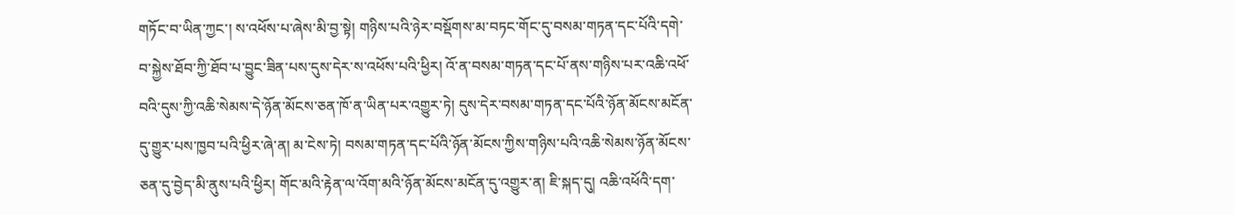གཏོང་བ་ཡིན་ཀྱང་། ས་འཕོས་པ་ཞེས་མི་བྱ་སྟེ། གཉིས་པའི་ཉེར་བསྡོགས་མ་བཏང་གོང་དུ་བསམ་གཏན་དང་པོའི་དགེ་བ་སྐྱེས་ཐོབ་ཀྱི་ཐོབ་པ་བྱུང་ཟིན་པས་དུས་དེར་ས་འཕོས་པའི་ཕྱིར། འོ་ན་བསམ་གཏན་དང་པོ་ནས་གཉིས་པར་འཆི་འཕོ་བའི་དུས་ཀྱི་འཆི་སེམས་དེ་ཉོན་མོངས་ཅན་ཁོ་ན་ཡིན་པར་འགྱུར་ཏེ། དུས་དེར་བསམ་གཏན་དང་པོའི་ཉོན་མོངས་མངོན་དུ་གྱུར་པས་ཁྱབ་པའི་ཕྱིར་ཞེ་ན། མ་ངེས་ཏེ། བསམ་གཏན་དང་པོའི་ཉོན་མོངས་ཀྱིས་གཉིས་པའི་འཆི་སེམས་ཉོན་མོངས་ཅན་དུ་བྱེད་མི་ནུས་པའི་ཕྱིར། གོང་མའི་རྟེན་ལ་འོག་མའི་ཉོན་མོངས་མངོན་དུ་འགྱུར་ན། ཇི་སྐད་དུ། འཆི་འཕོའི་དག་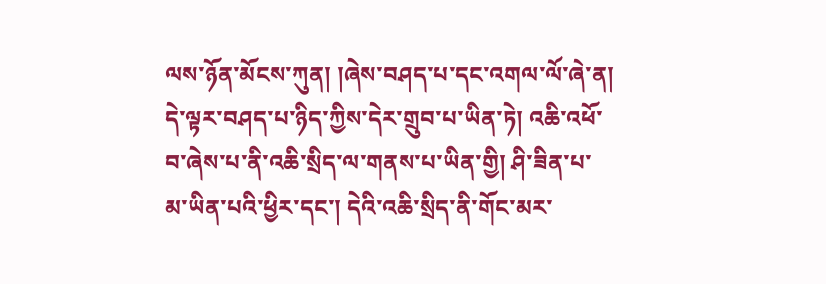ལས་ཉོན་མོངས་ཀུན། །ཞེས་བཤད་པ་དང་འགལ་ལོ་ཞེ་ན། དེ་ལྟར་བཤད་པ་ཉིད་ཀྱིས་དེར་གྲུབ་པ་ཡིན་ཏེ། འཆི་འཕོ་བ་ཞེས་པ་ནི་འཆི་སྲིད་ལ་གནས་པ་ཡིན་གྱི། ཤི་ཟིན་པ་མ་ཡིན་པའི་ཕྱིར་དང་། དེའི་འཆི་སྲིད་ནི་གོང་མར་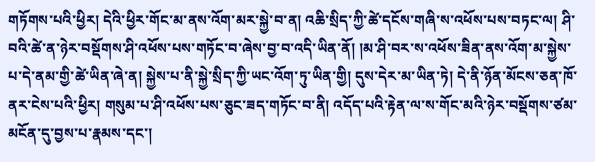གཏོགས་པའི་ཕྱིར། དེའི་ཕྱིར་གོང་མ་ནས་འོག་མར་སྐྱེ་བ་ན། འཆི་སྲིད་ཀྱི་ཚེ་དངོས་གཞི་ས་འཕོས་པས་བཏང་ལ། ཤི་བའི་ཚེ་ན་ཉེར་བསྡོགས་ཤི་འཕོས་པས་གཏོང་བ་ཞེས་བྱ་བ་འདི་ཡིན་ནོ། །མ་ཤི་བར་ས་འཕོས་ཟིན་ནས་འོག་མ་སྐྱེས་པ་དེ་ནམ་གྱི་ཚེ་ཡིན་ཞེ་ན། སྐྱེས་པ་ནི་སྐྱེ་སྲིད་ཀྱི་ཡང་འོག་ཏུ་ཡིན་གྱི། དུས་དེར་མ་ཡིན་ཏེ། དེ་ནི་ཉོན་མོངས་ཅན་ཁོ་ནར་ངེས་པའི་ཕྱིར། གསུམ་པ་ཤི་འཕོས་པས་ཅུང་ཟད་གཏོང་བ་ནི། འདོད་པའི་རྟེན་ལ་ས་གོང་མའི་ཉེར་བསྡོགས་ཙམ་མངོན་དུ་བྱས་པ་རྣམས་དང་།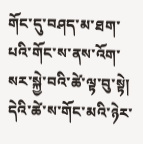གོང་དུ་བཤད་མ་ཐག་པའི་གོང་ས་ནས་འོག་སར་སྐྱེ་བའི་ཚེ་ལྟ་བུ་སྟེ། དེའི་ཚེ་ས་གོང་མའི་ཉེར་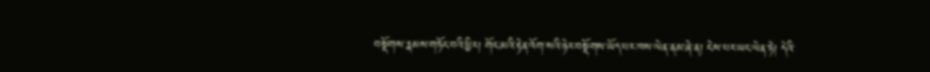བསྡོགས་རྣམས་གཏོང་བའི་ཕྱིར། གོང་མའི་རྟེན་འོག་སའི་ཉེར་བསྡོགས་ཡོད་པར་ཁས་ལེན་ནམ་ཞེ་ན། ངེས་པར་ཡང་ལེན་ཏེ། དེའི་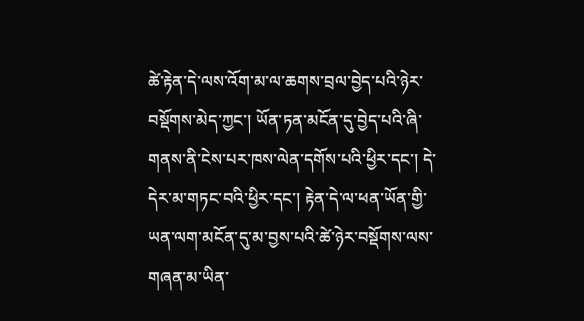ཚེ་རྟེན་དེ་ལས་འོག་མ་ལ་ཆགས་བྲལ་བྱེད་པའི་ཉེར་བསྡོགས་མེད་ཀྱང་། ཡོན་ཏན་མངོན་དུ་བྱེད་པའི་ཞི་གནས་ནི་ངེས་པར་ཁས་ལེན་དགོས་པའི་ཕྱིར་དང་། དེ་དེར་མ་གཏང་བའི་ཕྱིར་དང་། རྟེན་དེ་ལ་ཕན་ཡོན་གྱི་ཡན་ལག་མངོན་དུ་མ་བྱས་པའི་ཚེ་ཉེར་བསྡོགས་ལས་གཞན་མ་ཡིན་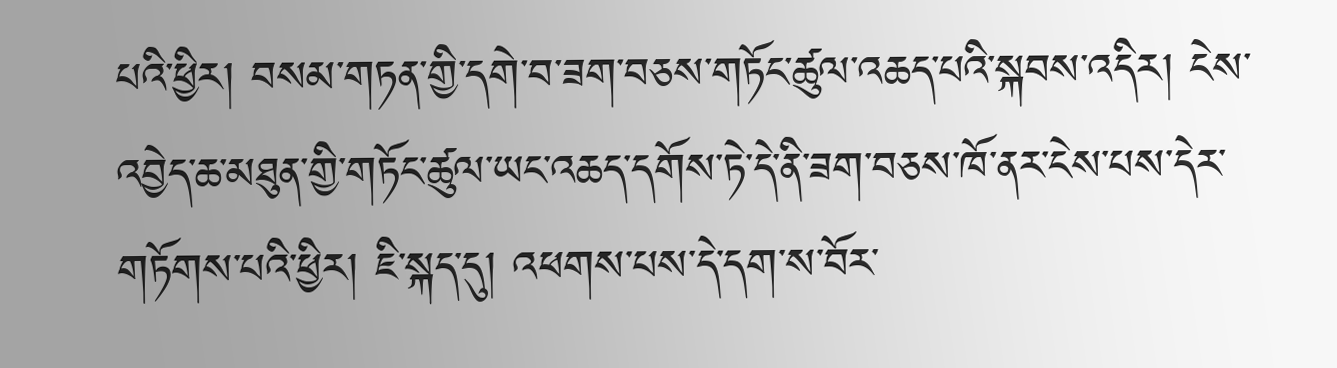པའི་ཕྱིར། བསམ་གཏན་གྱི་དགེ་བ་ཟག་བཅས་གཏོང་ཚུལ་འཆད་པའི་སྐབས་འདིར། ངེས་འབྱེད་ཆ་མཐུན་གྱི་གཏོང་ཚུལ་ཡང་འཆད་དགོས་ཏེ་དེ་ནི་ཟག་བཅས་ཁོ་ནར་ངེས་པས་དེར་གཏོགས་པའི་ཕྱིར། ཇི་སྐད་དུ། འཕགས་པས་དེ་དག་ས་བོར་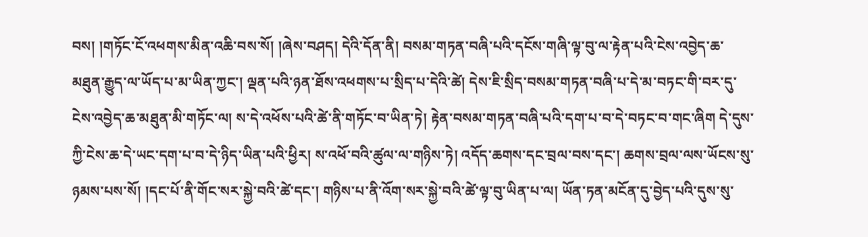བས། །གཏོང་ངོ་འཕགས་མིན་འཆི་བས་སོ། །ཞེས་བཤད། དེའི་དོན་ནི། བསམ་གཏན་བཞི་པའི་དངོས་གཞི་ལྟ་བུ་ལ་རྟེན་པའི་ངེས་འབྱེད་ཆ་མཐུན་རྒྱུད་ལ་ཡོད་པ་མ་ཡིན་ཀྱང་། ལྡན་པའི་ཉན་ཐོས་འཕགས་པ་སྲིད་པ་དེའི་ཚེ། དེས་ཇི་སྲིད་བསམ་གཏན་བཞི་པ་དེ་མ་བཏང་གི་བར་དུ་ངེས་འབྱེད་ཆ་མཐུན་མི་གཏོང་ལ། ས་དེ་འཕོས་པའི་ཚེ་ནི་གཏོང་བ་ཡིན་ཏེ། རྟེན་བསམ་གཏན་བཞི་པའི་དག་པ་བ་དེ་བཏང་བ་གང་ཞིག དེ་དུས་ཀྱི་ངེས་ཆ་དེ་ཡང་དག་པ་བ་དེ་ཉིད་ཡིན་པའི་ཕྱིར། ས་འཕོ་བའི་ཚུལ་ལ་གཉིས་ཏེ། འདོད་ཆགས་དང་བྲལ་བས་དང་། ཆགས་བྲལ་ལས་ཡོངས་སུ་ཉམས་པས་སོ། །དང་པོ་ནི་གོང་སར་སྐྱེ་བའི་ཚེ་དང་། གཉིས་པ་ནི་འོག་སར་སྐྱེ་བའི་ཚེ་ལྟ་བུ་ཡིན་པ་ལ། ཡོན་ཏན་མངོན་དུ་བྱེད་པའི་དུས་སུ་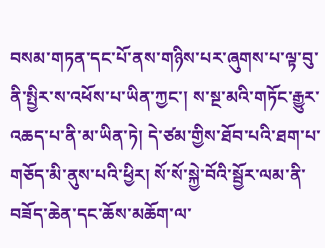བསམ་གཏན་དང་པོ་ནས་གཉིས་པར་ཞུགས་པ་ལྟ་བུ་ནི་སྤྱིར་ས་འཕོས་པ་ཡིན་ཀྱང་། ས་སྔ་མའི་གཏོང་རྒྱུར་འཆད་པ་ནི་མ་ཡིན་ཏེ། དེ་ཙམ་གྱིས་ཐོབ་པའི་ཐག་པ་གཅོད་མི་ནུས་པའི་ཕྱིར། སོ་སོ་སྐྱེ་བོའི་སྦྱོར་ལམ་ནི་བཟོད་ཆེན་དང་ཆོས་མཆོག་ལ་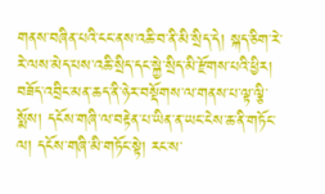གནས་བཞིན་པའི་ངང་ནས་འཆི་བ་ནི་མི་སྲིད་དེ། སྐད་ཅིག་རེ་རེ་ལས་མེད་པས་འཆི་སྲིད་དང་སྐྱེ་སྲིད་མི་རྫོགས་པའི་ཕྱིར། བཟོད་འབྲིང་མན་ཆད་ནི་ཉེར་བསྡོགས་ལ་གནས་པ་ལྟ་ལྕི་སྨོས། དངོས་གཞི་ལ་བརྟེན་པ་ཡིན་ན་ཡང་ངེས་ཆ་ནི་གཏོང་ལ། དངོས་གཞི་མི་གཏོང་སྟེ། རང་ས་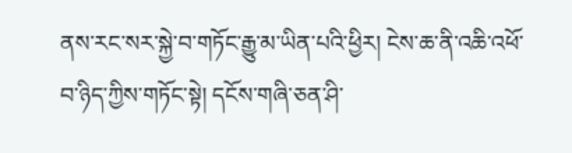ནས་རང་སར་སྐྱེ་བ་གཏོང་རྒྱུ་མ་ཡིན་པའི་ཕྱིར། ངེས་ཆ་ནི་འཆི་འཕོ་བ་ཉིད་ཀྱིས་གཏོང་སྟེ། དངོས་གཞི་ཅན་ཤི་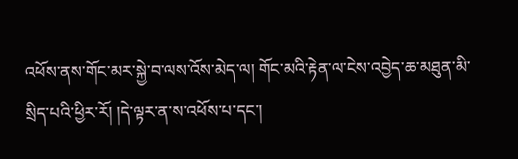འཕོས་ནས་གོང་མར་སྐྱེ་བ་ལས་འོས་མེད་ལ། གོང་མའི་རྟེན་ལ་ངེས་འབྱེད་ཆ་མཐུན་མི་སྲིད་པའི་ཕྱིར་རོ། །དེ་ལྟར་ན་ས་འཕོས་པ་དང་།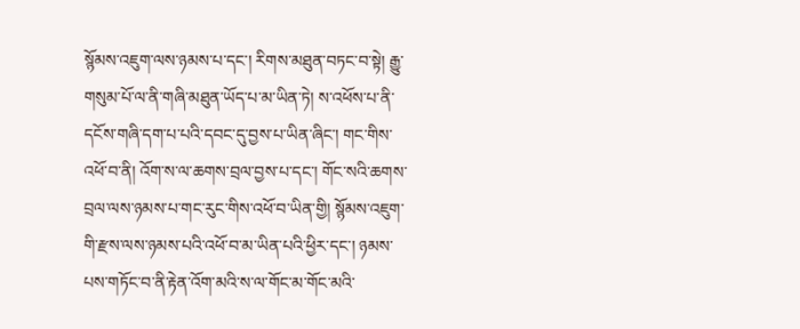སྙོམས་འཇུག་ལས་ཉམས་པ་དང་། རིགས་མཐུན་བཏང་བ་སྟེ། རྒྱུ་གསུམ་པོ་ལ་ནི་གཞི་མཐུན་ཡོད་པ་མ་ཡིན་ཏེ། ས་འཕོས་པ་ནི་དངོས་གཞི་དག་པ་པའི་དབང་དུ་བྱས་པ་ཡིན་ཞིང་། གང་གིས་འཕོ་བ་ནི། འོག་ས་ལ་ཆགས་བྲལ་བྱས་པ་དང་། གོང་སའི་ཆགས་བྲལ་ལས་ཉམས་པ་གང་རུང་གིས་འཕོ་བ་ཡིན་གྱི། སྙོམས་འཇུག་གི་རྫས་ལས་ཉམས་པའི་འཕོ་བ་མ་ཡིན་པའི་ཕྱིར་དང་། ཉམས་པས་གཏོང་བ་ནི་རྟེན་འོག་མའི་ས་ལ་གོང་མ་གོང་མའི་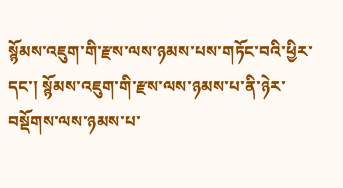སྙོམས་འཇུག་གི་རྫས་ལས་ཉམས་པས་གཏོང་བའི་ཕྱིར་དང་། སྙོམས་འཇུག་གི་རྫས་ལས་ཉམས་པ་ནི་ཉེར་བསྡོགས་ལས་ཉམས་པ་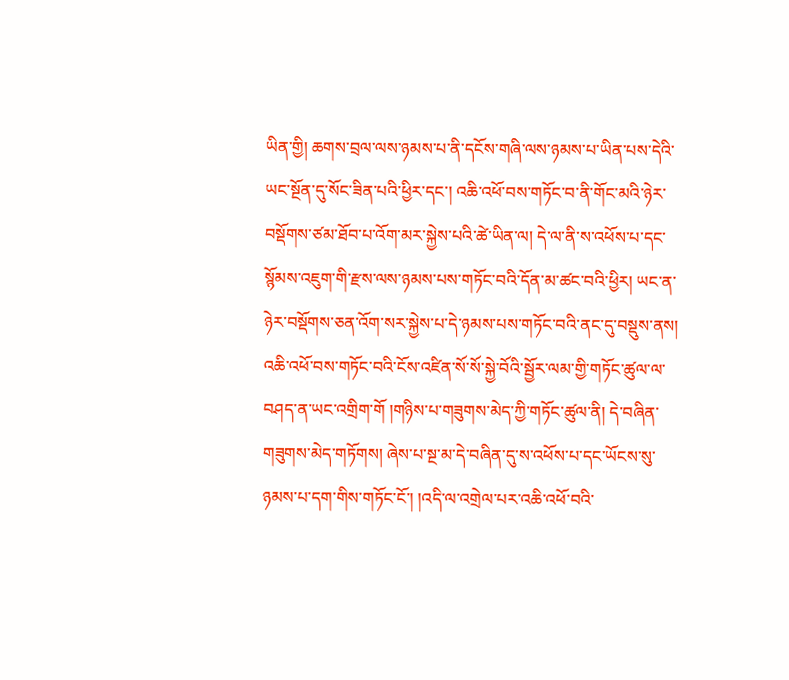ཡིན་གྱི། ཆགས་བྲལ་ལས་ཉམས་པ་ནི་དངོས་གཞི་ལས་ཉམས་པ་ཡིན་པས་དེའི་ཡང་སྔོན་དུ་སོང་ཟིན་པའི་ཕྱིར་དང་། འཆི་འཕོ་བས་གཏོང་བ་ནི་གོང་མའི་ཉེར་བསྡོགས་ཙམ་ཐོབ་པ་འོག་མར་སྐྱེས་པའི་ཚེ་ཡིན་ལ། དེ་ལ་ནི་ས་འཕོས་པ་དང་སྙོམས་འཇུག་གི་རྫས་ལས་ཉམས་པས་གཏོང་བའི་དོན་མ་ཚང་བའི་ཕྱིར། ཡང་ན་ཉེར་བསྡོགས་ཅན་འོག་སར་སྐྱེས་པ་དེ་ཉམས་པས་གཏོང་བའི་ནང་དུ་བསྡུས་ནས། འཆི་འཕོ་བས་གཏོང་བའི་ངོས་འཛིན་སོ་སོ་སྐྱེ་བོའི་སྦྱོར་ལམ་གྱི་གཏོང་ཚུལ་ལ་བཤད་ན་ཡང་འགྲིག་གོ །གཉིས་པ་གཟུགས་མེད་ཀྱི་གཏོང་ཚུལ་ནི། དེ་བཞིན་གཟུགས་མེད་གཏོགས། ཞེས་པ་སྔ་མ་དེ་བཞིན་དུ་ས་འཕོས་པ་དང་ཡོངས་སུ་ཉམས་པ་དག་གིས་གཏོང་ངོ་། །འདི་ལ་འགྲེལ་པར་འཆི་འཕོ་བའི་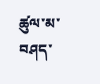ཚུལ་མ་བཤད་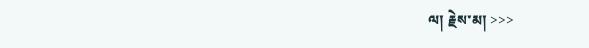ལ། རྗེས་མ། >>>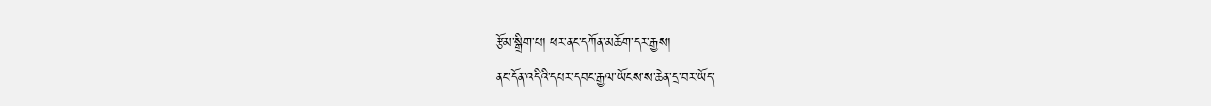རྩོམ་སྒྲིག་པ། ཕར་ནང་དཀོན་མཆོག་དར་རྒྱས།
ནང་དོན་འདིའི་དཔར་དབང་རྒྱལ་ཡོངས་ས་ཆེན་དྲ་བར་ཡོད་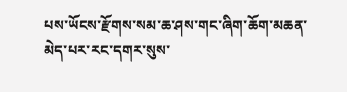པས་ཡོངས་རྫོགས་སམ་ཆ་ཤས་གང་ཞིག་ཆོག་མཆན་མེད་པར་རང་དགར་སུས་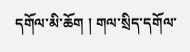དགོལ་མི་ཆོག ། གལ་སྲིད་དགོལ་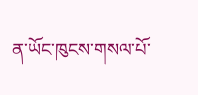ན་ཡོང་ཁུངས་གསལ་པོ་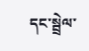དང་སྦྲེལ་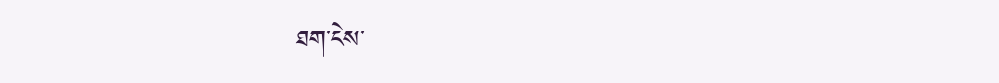ཐག་ངེས་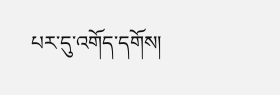པར་དུ་འགོད་དགོས།